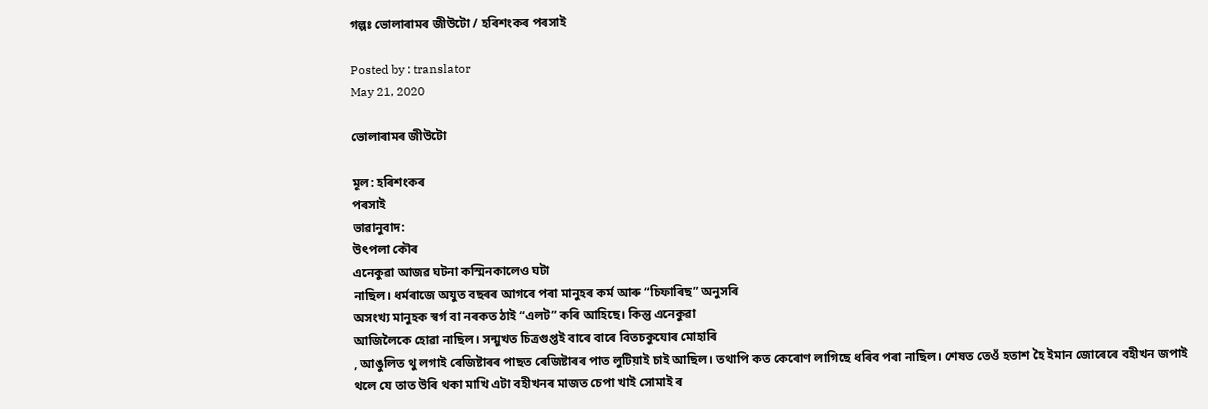গল্পঃ ভোলাৰামৰ জীউটো / হৰিশংকৰ পৰসাই

Posted by : translator
May 21, 2020

ভোলাৰামৰ জীউটো

মূল: হৰিশংকৰ
পৰসাই
ভাৱানুবাদ:
উৎপলা কৌৰ
এনেকুৱা আজৱ ঘটনা কস্মিনকালেও ঘটা
নাছিল। ধৰ্মৰাজে অযুত বছৰৰ আগৰে পৰা মানুহৰ কৰ্ম আৰু “চিফাৰিছ” অনুসৰি
অসংখ্য মানুহক স্বৰ্গ বা নৰকত ঠাই “এলট” কৰি আহিছে। কিন্তু এনেকুৱা
আজিলৈকে হোৱা নাছিল। সন্মুখত চিত্ৰগুপ্তই বাৰে বাৰে বিতচকুযোৰ মোহাৰি
, আঙুলিত থু লগাই ৰেজিষ্টাৰৰ পাছত ৰেজিষ্টাৰৰ পাত লুটিয়াই চাই আছিল। তথাপি কত কেৰোণ লাগিছে ধৰিব পৰা নাছিল। শেষত তেওঁ হতাশ হৈ ইমান জোৰেৰে বহীখন জপাই
থলে যে তাত উৰি থকা মাখি এটা বহীখনৰ মাজত চেপা খাই সোমাই ৰ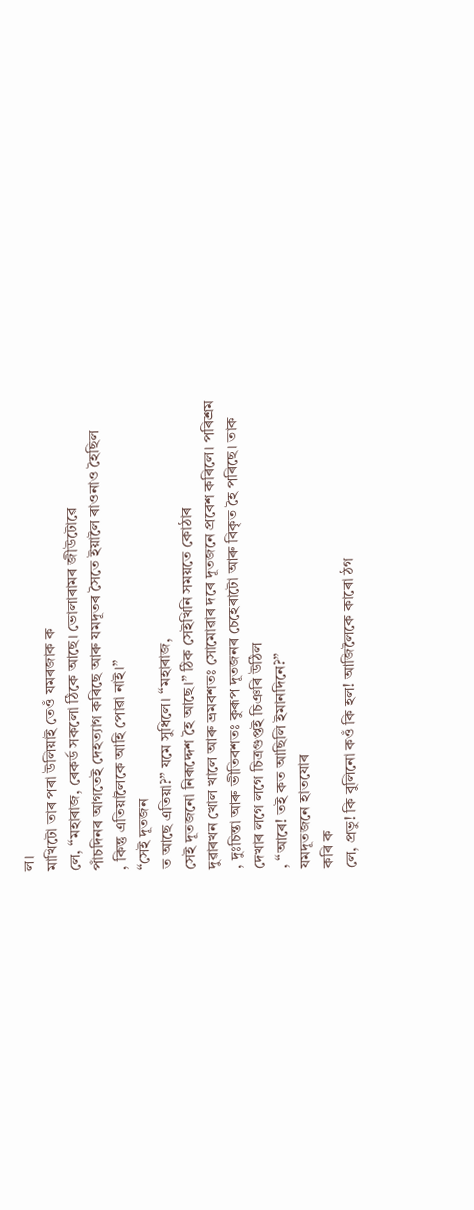ল।
মাখিটো তাৰ পৰা উলিয়াই তেওঁ যমৰজাক ক
লে, “মহাৰাজ, ৰেকৰ্ড সকলো ঠিকে আছে। ভোলাৰামৰ জীউটোৱে
পাঁচদিনৰ আগতেই দেহত্যাগ কৰিছে আৰু যমদূতৰ সৈতে ইয়ালৈ ৰাওনাও হৈছিল
, কিন্তু এতিয়ালৈকে আহি পোৱা নাই।”
“সেই দূতজন
ত আছে এতিয়া?” যমে সুধিলে। “মহাৰাজ,
সেই দূতজনো নিৰূদ্দেশ হৈ আছে।” ঠিক সেইখিনি সময়তে কোঠাৰ
দুৱাৰখন খোল খালে আৰু ভ্ৰমবশতঃ সোমোৱাৰ দৰে দূতজনে প্ৰবেশ কৰিলে। পৰিশ্ৰম
, দুঃচিন্তা আৰু ভীতিবশতঃ কুৰূপ দূতজনৰ চেহেৰাটো আৰু বিকৃত হৈ পৰিছে। তাক
দেখাৰ লগে লগে চিত্ৰগুপ্তই চিঞৰি উঠিল
, “আৰে! তই কত আছিলি ইমানদিনে?”
যমদূতজনে হাতযোৰ
কৰি ক
লে, প্ৰভু! কি বুলিনো কওঁ কি হল! আজিলৈকে কাৰো ঠগ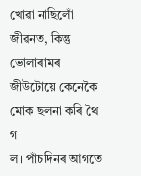খোৱা নাছিলোঁ জীৱনত, কিন্তু
ভোলাৰামৰ জীউটোয়ে কেনেকৈ মোক ছলনা কৰি থৈ গ
ল। পাঁচদিনৰ আগতে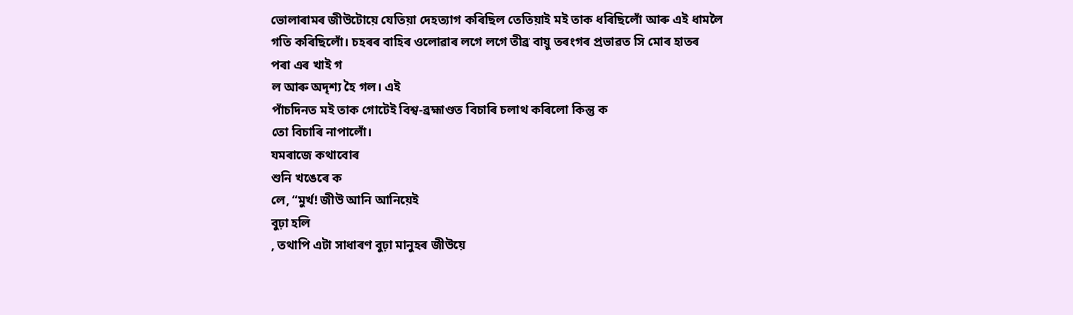ভোলাৰামৰ জীউটোয়ে যেতিয়া দেহত্যাগ কৰিছিল তেতিয়াই মই তাক ধৰিছিলোঁ আৰু এই ধামলৈ
গতি কৰিছিলোঁ। চহৰৰ বাহিৰ ওলোৱাৰ লগে লগে তীব্ৰ বায়ু তৰংগৰ প্ৰভাৱত সি মোৰ হাতৰ
পৰা এৰ খাই গ
ল আৰু অদৃশ্য হৈ গল। এই
পাঁচদিনত মই তাক গোটেই বিশ্ব-ব্ৰহ্মাণ্ডত বিচাৰি চলাথ কৰিলো কিন্তু ক
তো বিচাৰি নাপালোঁ।
যমৰাজে কথাবোৰ
শুনি খঙেৰে ক
লে, “মুৰ্খ! জীউ আনি আনিয়েই
বুঢ়া হলি
, তথাপি এটা সাধাৰণ বুঢ়া মানুহৰ জীউয়ে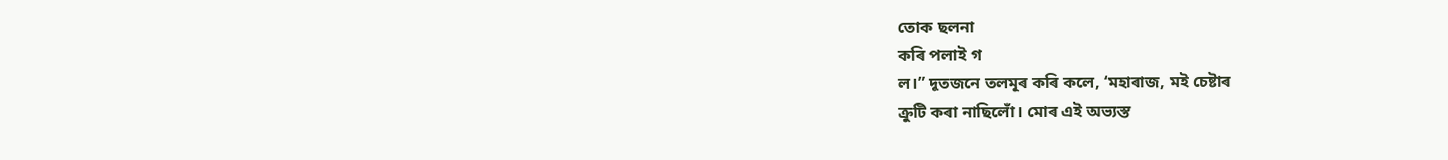তোক ছলনা
কৰি পলাই গ
ল।” দূতজনে তলমূৰ কৰি কলে, ‘মহাৰাজ, মই চেষ্টাৰ
ক্ৰুটি কৰা নাছিলোঁ। মোৰ এই অভ্যস্ত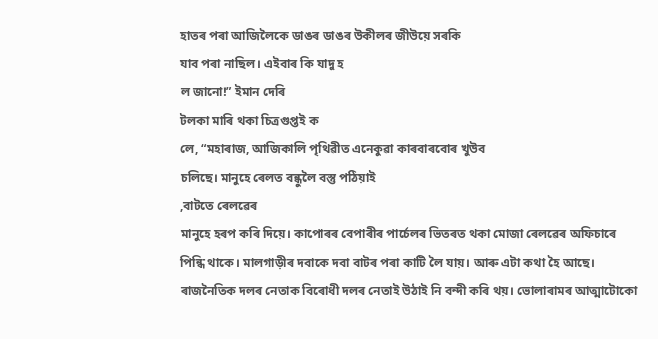হাতৰ পৰা আজিলৈকে ডাঙৰ ডাঙৰ উকীলৰ জীউয়ে সৰকি
যাব পৰা নাছিল। এইবাৰ কি যাদু হ
ল জানো!” ইমান দেৰি
টলকা মাৰি থকা চিত্ৰগুপ্তই ক
লে, “মহাৰাজ, আজিকালি পৃথিৱীত এনেকুৱা কাৰবাৰবোৰ খুউব
চলিছে। মানুহে ৰেলত বন্ধুলৈ বস্তু পঠিয়াই
,বাটতে ৰেলৱেৰ
মানুহে হৰপ কৰি দিয়ে। কাপোৰৰ বেপাৰীৰ পাৰ্চেলৰ ভিতৰত থকা মোজা ৰেলৱেৰ অফিচাৰে
পিন্ধি থাকে। মালগাড়ীৰ দবাকে দবা বাটৰ পৰা কাটি লৈ যায়। আৰু এটা কথা হৈ আছে।
ৰাজনৈতিক দলৰ নেতাক বিৰোধী দলৰ নেতাই উঠাই নি বন্দী কৰি থয়। ভোলাৰামৰ আত্মাটোকো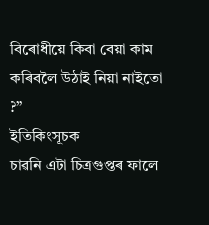বিৰোধীয়ে কিবা বেয়া কাম কৰিবলৈ উঠাই নিয়া নাইতো
?”
ইতিকিংসূচক
চাৱনি এটা চিত্ৰগুপ্তৰ ফালে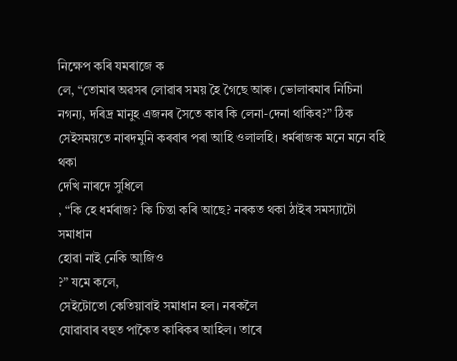নিক্ষেপ কৰি যমৰাজে ক
লে, “তোমাৰ অৱসৰ লোৱাৰ সময় হৈ গৈছে আৰু। ভোলাৰমাৰ নিচিনা নগন্য, দৰিদ্ৰ মানুহ এজনৰ সৈতে কাৰ কি লেনা-দেনা থাকিব?” ঠিক সেইসময়তে নাৰদমুনি কৰবাৰ পৰা আহি ওলালহি। ধৰ্মৰাজক মনে মনে বহি থকা
দেখি নাৰদে সুধিলে
, “কি হে ধৰ্মৰাজ? কি চিন্তা কৰি আছে? নৰকত থকা ঠাইৰ সমস্যাটো সমাধান
হোৱা নাই নেকি আজিও
?” যমে কলে,
সেইটোতো কেতিয়াবাই সমাধান হল। নৰকলৈ
যোৱাবাৰ বহুত পাকৈত কাৰিকৰ আহিল। তাৰে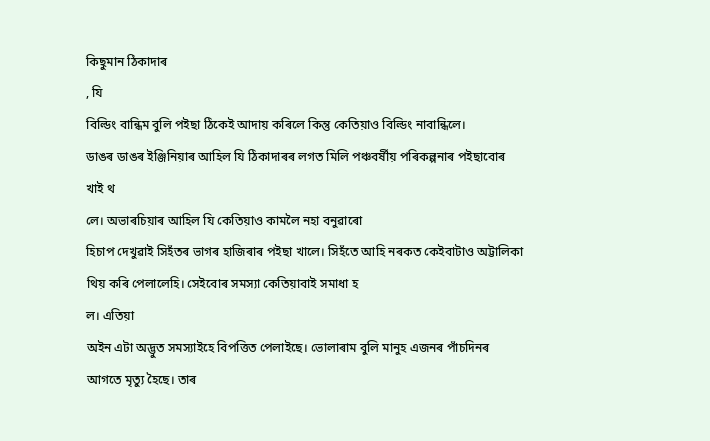কিছুমান ঠিকাদাৰ
, যি
বিল্ডিং বান্ধিম বুলি পইছা ঠিকেই আদায় কৰিলে কিন্তু কেতিয়াও বিল্ডিং নাবান্ধিলে।
ডাঙৰ ডাঙৰ ইঞ্জিনিয়াৰ আহিল যি ঠিকাদাৰৰ লগত মিলি পঞ্চবৰ্ষীয় পৰিকল্পনাৰ পইছাবোৰ
খাই থ
লে। অভাৰচিয়াৰ আহিল যি কেতিয়াও কামলৈ নহা বনুৱাৰো
হিচাপ দেখুৱাই সিহঁতৰ ভাগৰ হাজিৰাৰ পইছা খালে। সিহঁতে আহি নৰকত কেইবাটাও অট্টালিকা
থিয় কৰি পেলালেহি। সেইবোৰ সমস্যা কেতিয়াবাই সমাধা হ
ল। এতিয়া
অইন এটা অদ্ভুত সমস্যাইহে বিপত্তিত পেলাইছে। ভোলাৰাম বুলি মানুহ এজনৰ পাঁচদিনৰ
আগতে মৃত্যু হৈছে। তাৰ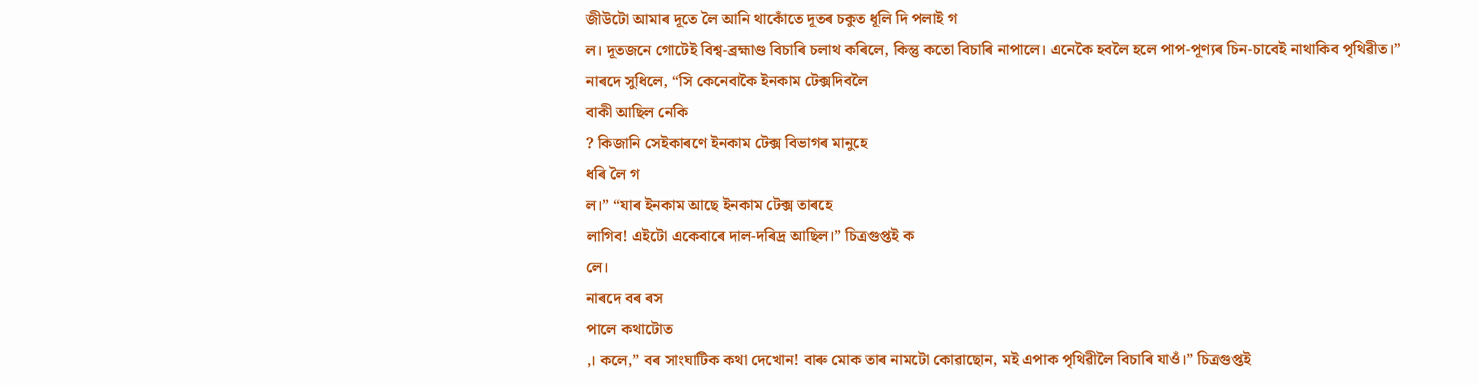জীউটো আমাৰ দূতে লৈ আনি থাকোঁতে দূতৰ চকুত ধূলি দি পলাই গ
ল। দূতজনে গোটেই বিশ্ব-ব্ৰহ্মাণ্ড বিচাৰি চলাথ কৰিলে, কিন্তু কতো বিচাৰি নাপালে। এনেকৈ হবলৈ হলে পাপ-পূণ্যৰ চিন-চাবেই নাথাকিব পৃথিৱীত।”
নাৰদে সুধিলে, “সি কেনেবাকৈ ইনকাম টেক্সদিবলৈ
বাকী আছিল নেকি
? কিজানি সেইকাৰণে ইনকাম টেক্স বিভাগৰ মানুহে
ধৰি লৈ গ
ল।” “যাৰ ইনকাম আছে ইনকাম টেক্স তাৰহে
লাগিব! এইটো একেবাৰে দাল-দৰিদ্ৰ আছিল।” চিত্ৰগুপ্তই ক
লে।
নাৰদে বৰ ৰস
পালে কথাটোত
,। কলে,” বৰ সাংঘাটিক কথা দেখোন! বাৰু মোক তাৰ নামটো কোৱাছোন, মই এপাক পৃথিৱীলৈ বিচাৰি যাওঁ।” চিত্ৰগুপ্তই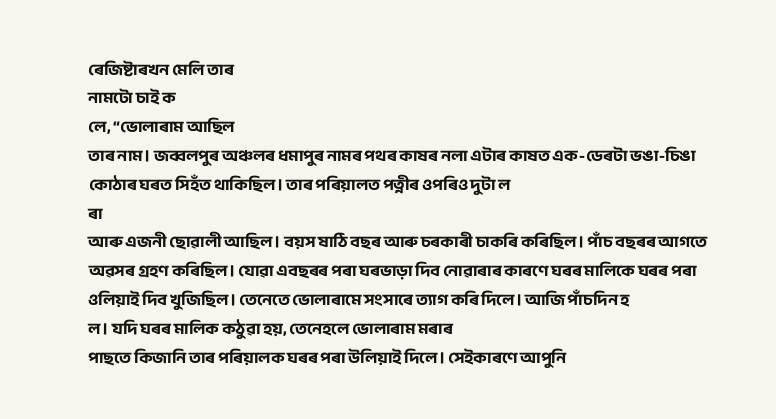ৰেজিষ্টাৰখন মেলি তাৰ
নামটো চাই ক
লে, “ভোলাৰাম আছিল
তাৰ নাম। জব্বলপুৰ অঞ্চলৰ ধমাপুৰ নামৰ পথৰ কাষৰ নলা এটাৰ কাষত এক-ডেৰটা ভঙা-চিঙা
কোঠাৰ ঘৰত সিহঁত থাকিছিল। তাৰ পৰিয়ালত পত্নীৰ ওপৰিও দুটা ল
ৰা
আৰু এজনী ছোৱালী আছিল। বয়স ষাঠি বছৰ আৰু চৰকাৰী চাকৰি কৰিছিল। পাঁচ বছৰৰ আগতে
অৱসৰ গ্ৰহণ কৰিছিল। যোৱা এবছৰৰ পৰা ঘৰভাড়া দিব নোৱাৰাৰ কাৰণে ঘৰৰ মালিকে ঘৰৰ পৰা
ওলিয়াই দিব খুজিছিল। তেনেতে ভোলাৰামে সংসাৰে ত্যাগ কৰি দিলে। আজি পাঁচদিন হ
ল। যদি ঘৰৰ মালিক কঠুৱা হয়, তেনেহলে ভোলাৰাম মৰাৰ
পাছতে কিজানি তাৰ পৰিয়ালক ঘৰৰ পৰা উলিয়াই দিলে। সেইকাৰণে আপুনি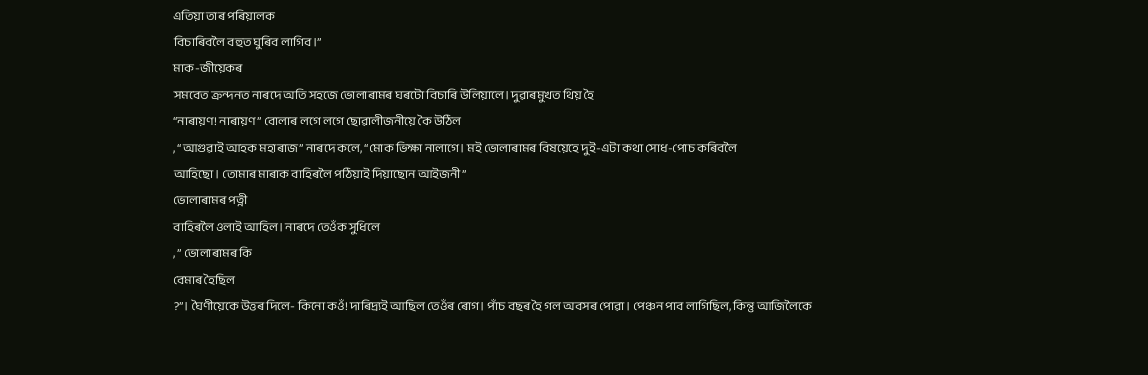এতিয়া তাৰ পৰিয়ালক
বিচাৰিবলৈ বহুত ঘুৰিব লাগিব।”
মাক-জীয়েকৰ
সমবেত ক্ৰন্দনত নাৰদে অতি সহজে ভোলাৰামৰ ঘৰটো বিচাৰি উলিয়ালে। দুৱাৰমুখত থিয় হৈ
“নাৰায়ণ! নাৰায়ণ” বোলাৰ লগে লগে ছোৱালীজনীয়ে কৈ উঠিল
, “আগুৱাই আহক মহাৰাজ” নাৰদে কলে, “মোক ভিক্ষা নালাগে। মই ভোলাৰামৰ বিষয়েহে দুই-এটা কথা সোধ-পোচ কৰিবলৈ
আহিছো। তোমাৰ মাৰাক বাহিৰলৈ পঠিয়াই দিয়াছোন আইজনী”
ভোলাৰামৰ পত্নী
বাহিৰলৈ ওলাই আহিল। নাৰদে তেওঁক সুধিলে
, ” ভোলাৰামৰ কি
বেমাৰ হৈছিল
?”। ঘৈণীয়েকে উত্তৰ দিলে- কিনো কওঁ! দাৰিদ্ৰ্যই আছিল তেওঁৰ ৰোগ। পাঁচ বছৰ হৈ গল অবসৰ পোৱা। পেঞ্চন পাব লাগিছিল, কিন্তু আজিলৈকে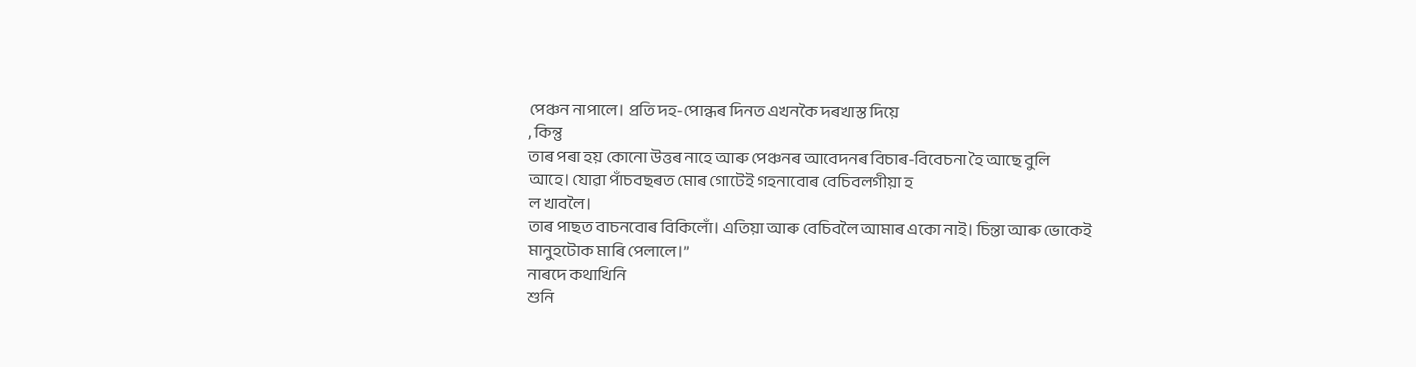পেঞ্চন নাপালে। প্ৰতি দহ-পোন্ধৰ দিনত এখনকৈ দৰখাস্ত দিয়ে
, কিন্তু
তাৰ পৰা হয় কোনো উত্তৰ নাহে আৰু পেঞ্চনৰ আবেদনৰ বিচাৰ-বিবেচনা হৈ আছে বুলি
আহে। যোৱা পাঁচবছৰত মোৰ গোটেই গহনাবোৰ বেচিবলগীয়া হ
ল খাবলৈ।
তাৰ পাছত বাচনবোৰ বিকিলোঁ। এতিয়া আৰু বেচিবলৈ আমাৰ একো নাই। চিন্তা আৰু ভোকেই
মানুহটোক মাৰি পেলালে।”
নাৰদে কথাখিনি
শুনি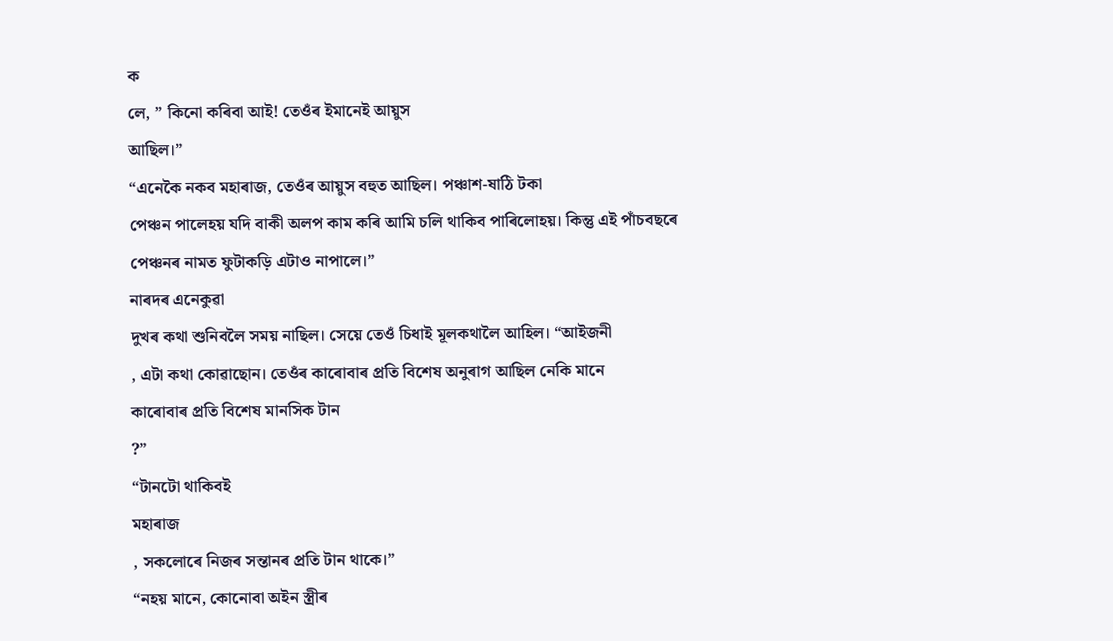ক
লে, ” কিনো কৰিবা আই! তেওঁৰ ইমানেই আয়ুস
আছিল।”
“এনেকৈ নকব মহাৰাজ, তেওঁৰ আয়ুস বহুত আছিল। পঞ্চাশ-ষাঠি টকা
পেঞ্চন পালেহয় যদি বাকী অলপ কাম কৰি আমি চলি থাকিব পাৰিলোহয়। কিন্তু এই পাঁচবছৰে
পেঞ্চনৰ নামত ফুটাকড়ি এটাও নাপালে।”
নাৰদৰ এনেকুৱা
দুখৰ কথা শুনিবলৈ সময় নাছিল। সেয়ে তেওঁ চিধাই মূলকথালৈ আহিল। “আইজনী
, এটা কথা কোৱাছোন। তেওঁৰ কাৰোবাৰ প্ৰতি বিশেষ অনুৰাগ আছিল নেকি মানে
কাৰোবাৰ প্ৰতি বিশেষ মানসিক টান
?”
“টানটো থাকিবই
মহাৰাজ
, সকলোৰে নিজৰ সন্তানৰ প্ৰতি টান থাকে।”
“নহয় মানে, কোনোবা অইন স্ত্ৰীৰ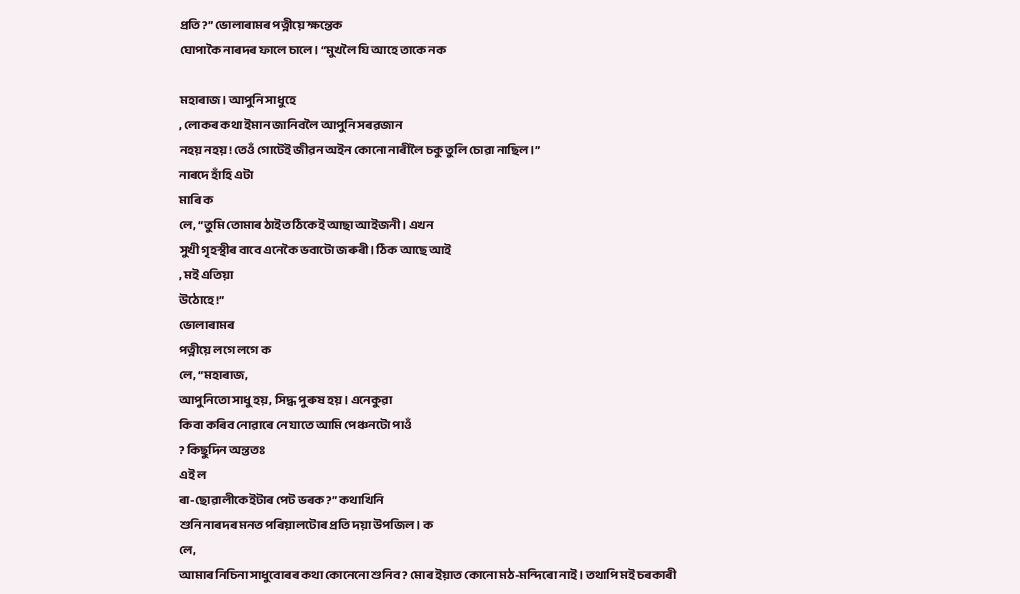প্ৰতি?” ভোলাৰামৰ পত্নীয়ে ক্ষন্তেক
ঘোপাকৈ নাৰদৰ ফালে চালে। “মুখলৈ যি আহে তাকে নক

মহাৰাজ। আপুনি সাধুহে
, লোকৰ কথা ইমান জানিবলৈ আপুনি সৰৱজান
নহয় নহয়! তেওঁ গোটেই জীৱন অইন কোনো নাৰীলৈ চকু তুলি চোৱা নাছিল।”
নাৰদে হাঁহি এটা
মাৰি ক
লে, “তুমি তোমাৰ ঠাইত ঠিকেই আছা আইজনী। এখন
সুখী গৃহস্থীৰ বাবে এনেকৈ ভবাটো জৰুৰী। ঠিক আছে আই
, মই এতিয়া
উঠোহে!”
ভোলাৰামৰ
পত্নীয়ে লগে লগে ক
লে, “মহাৰাজ,
আপুনিতো সাধু হয়, সিদ্ধ পুৰুষ হয়। এনেকুৱা
কিবা কৰিব নোৱাৰে নে যাতে আমি পেঞ্চনটো পাওঁ
? কিছুদিন অন্ততঃ
এই ল
ৰা-ছোৱালীকেইটাৰ পেট ভৰক?” কথাখিনি
শুনি নাৰদৰ মনত পৰিয়ালটোৰ প্ৰতি দয়া উপজিল। ক
লে,
আমাৰ নিচিনা সাধুবোৰৰ কথা কোনেনো শুনিব? মোৰ ইয়াত কোনো মঠ-মন্দিৰো নাই। তথাপি মই চৰকাৰী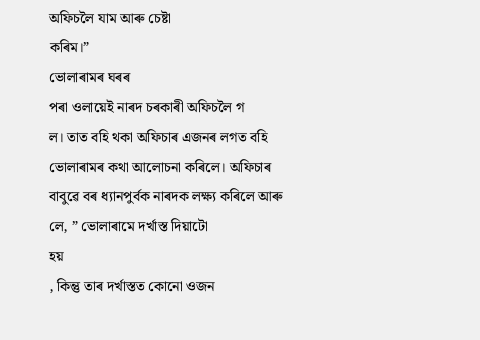অফিচলৈ যাম আৰু চেষ্টা
কৰিম।”
ভোলাৰামৰ ঘৰৰ
পৰা ওলায়েই নাৰদ চৰকাৰী অফিচলৈ গ
ল। তাত বহি থকা অফিচাৰ এজনৰ লগত বহি
ভোলাৰামৰ কথা আলোচনা কৰিলে। অফিচাৰ বাবুৱে বৰ ধ্যানপুৰ্বক নাৰদক লক্ষ্য কৰিলে আৰু
লে, ” ভোলাৰামে দৰ্খাস্ত দিয়াটো
হয়
, কিন্তু তাৰ দৰ্খাস্তত কোনো ওজন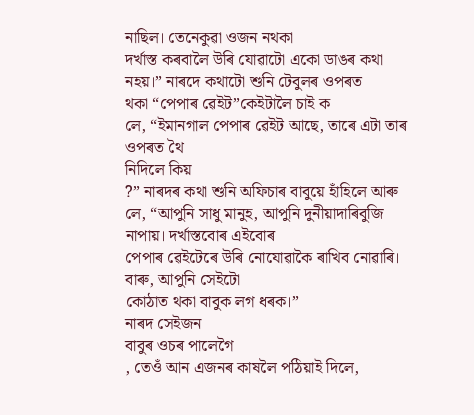নাছিল। তেনেকুৱা ওজন নথকা
দৰ্খাস্ত কৰবালৈ উৰি যোৱাটো একো ডাঙৰ কথা নহয়।” নাৰদে কথাটো শুনি টেবুলৰ ওপৰত
থকা “পেপাৰ ৱেইট”কেইটালৈ চাই ক
লে, “ইমানগাল পেপাৰ ৱেইট আছে, তাৰে এটা তাৰ ওপৰত থৈ
নিদিলে কিয়
?” নাৰদৰ কথা শুনি অফিচাৰ বাবুয়ে হাঁহিলে আৰু
লে, “আপুনি সাধু মানুহ, আপুনি দুনীয়াদাৰিবুজি
নাপায়। দৰ্খাস্তবোৰ এইবোৰ
পেপাৰ ৱেইটেৰে উৰি নোযোৱাকৈ ৰাখিব নোৱাৰি। বাৰু, আপুনি সেইটো
কোঠাত থকা বাবুক লগ ধৰক।”
নাৰদ সেইজন
বাবুৰ ওচৰ পালেগৈ
, তেওঁ আন এজনৰ কাষলৈ পঠিয়াই দিলে,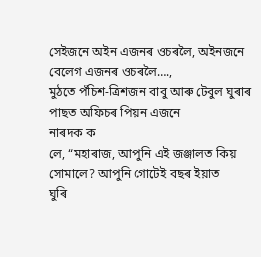সেইজনে অইন এজনৰ ওচৰলৈ, অইনজনে বেলেগ এজনৰ ওচৰলৈ….,
মুঠতে পঁচিশ-ত্ৰিশজন বাবু আৰু টেবুল ঘুৰাৰ পাছত অফিচৰ পিয়ন এজনে
নাৰদক ক
লে, “মহাৰাজ, আপুনি এই জঞ্জালত কিয় সোমালে? আপুনি গোটেই বছৰ ইয়াত
ঘুৰি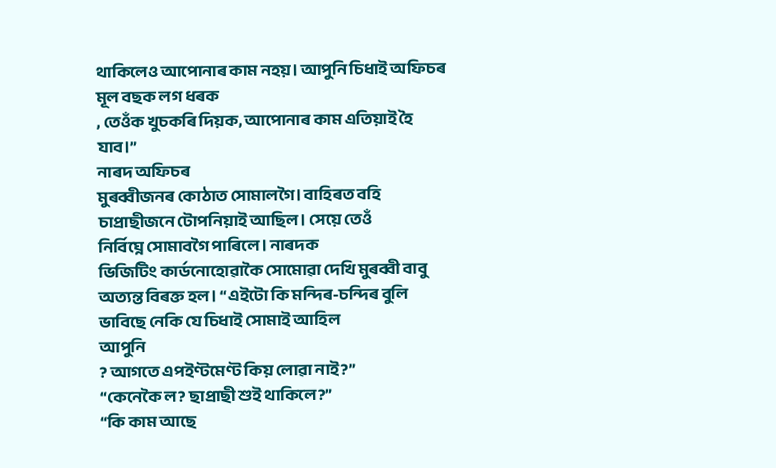থাকিলেও আপোনাৰ কাম নহয়। আপুনি চিধাই অফিচৰ মূল বছক লগ ধৰক
, তেওঁক খুচকৰি দিয়ক, আপোনাৰ কাম এতিয়াই হৈ যাব।”
নাৰদ অফিচৰ
মুৰব্বীজনৰ কোঠাত সোমালগৈ। বাহিৰত বহি চাপ্ৰাছীজনে টোপনিয়াই আছিল। সেয়ে তেওঁ
নিৰ্বিঘ্নে সোমাবগৈ পাৰিলে। নাৰদক
ভিজিটিং কাৰ্ডনোহোৱাকৈ সোমোৱা দেখি মুৰব্বী বাবু অত্যন্ত বিৰক্ত হল। “এইটো কি মন্দিৰ-চন্দিৰ বুলি ভাবিছে নেকি যে চিধাই সোমাই আহিল
আপুনি
? আগতে এপইণ্টমেণ্ট কিয় লোৱা নাই?”
“কেনেকৈ ল? ছাপ্ৰাছী শুই থাকিলে?”
“কি কাম আছে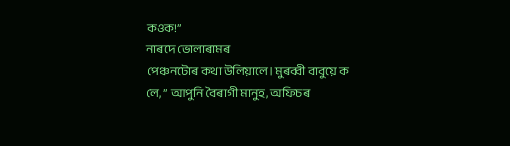কওক!”
নাৰদে ভোলাৰামৰ
পেঞ্চনটোৰ কথা উলিয়ালে। মুৰব্বী বাবুয়ে ক
লে, ” আপুনি বৈৰাগী মানুহ, অফিচৰ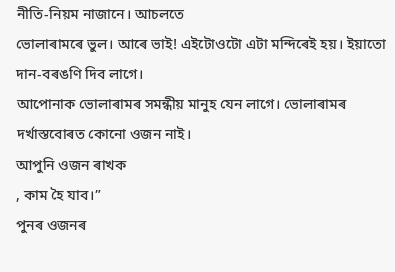নীতি-নিয়ম নাজানে। আচলতে
ভোলাৰামৰে ভুল। আৰে ভাই! এইটোওটো এটা মন্দিৰেই হয়। ইয়াতো দান-বৰঙণি দিব লাগে।
আপোনাক ভোলাৰামৰ সমন্ধীয় মানুহ যেন লাগে। ভোলাৰামৰ দৰ্খাস্তবোৰত কোনো ওজন নাই।
আপুনি ওজন ৰাখক
, কাম হৈ যাব।”
পুনৰ ওজনৰ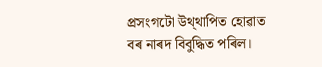প্ৰসংগটো উথ্থাপিত হোৱাত বৰ নাৰদ বিবুদ্ধিত পৰিল।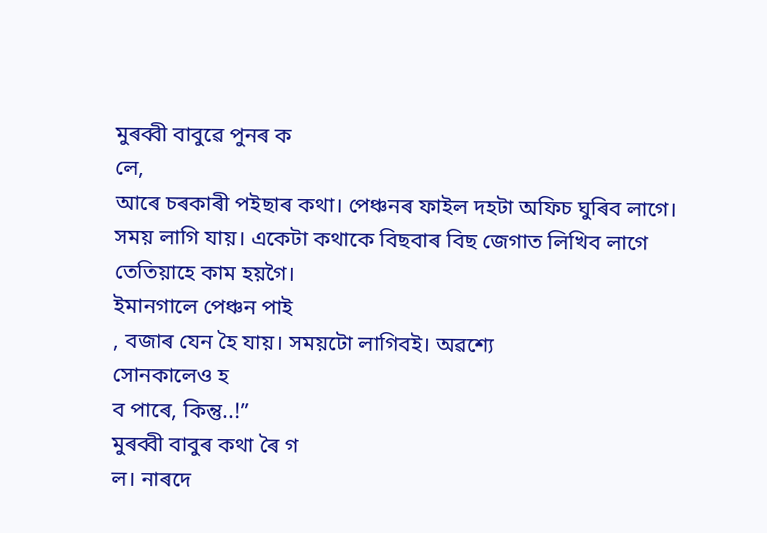মুৰব্বী বাবুৱে পুনৰ ক
লে,
আৰে চৰকাৰী পইছাৰ কথা। পেঞ্চনৰ ফাইল দহটা অফিচ ঘুৰিব লাগে।
সময় লাগি যায়। একেটা কথাকে বিছবাৰ বিছ জেগাত লিখিব লাগে তেতিয়াহে কাম হয়গৈ।
ইমানগালে পেঞ্চন পাই
, বজাৰ যেন হৈ যায়। সময়টো লাগিবই। অৱশ্যে
সোনকালেও হ
ব পাৰে, কিন্তু..!”
মুৰব্বী বাবুৰ কথা ৰৈ গ
ল। নাৰদে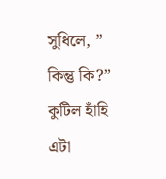সুধিলে, ” কিন্তু কি?” কুটিল হাঁহি এটা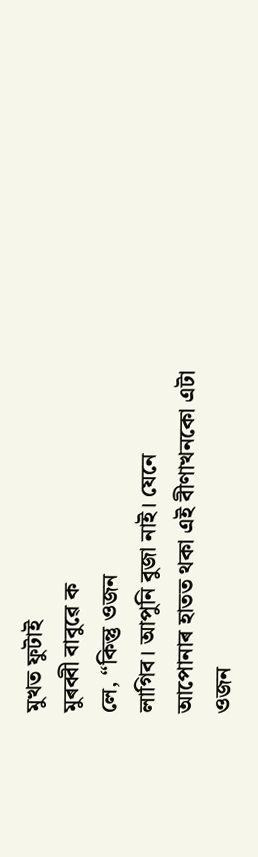মুখত ফুটাই
মুৰব্বী বাবুৱে ক
লে, “কিন্তু ওজন
লাগিব। আপুনি বুজা নাই। যেনে আপোনাৰ হাতত থকা এই বীণাখনকো এটা ওজন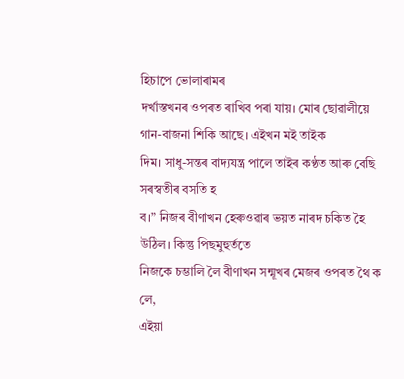হিচাপে ভোলাৰামৰ
দৰ্খাস্তখনৰ ওপৰত ৰাখিব পৰা যায়। মোৰ ছোৱালীয়ে গান-বাজনা শিকি আছে। এইখন মই তাইক
দিম। সাধু-সন্তৰ বাদ্যযন্ত্ৰ পালে তাইৰ কণ্ঠত আৰু বেছি সৰস্বতীৰ বসতি হ
ব।” নিজৰ বীণাখন হেৰুওৱাৰ ভয়ত নাৰদ চকিত হৈ উঠিল। কিন্তু পিছমুহুৰ্ততে
নিজকে চম্ভালি লৈ বীণাখন সন্মূখৰ মেজৰ ওপৰত থৈ ক
লে,
এইয়া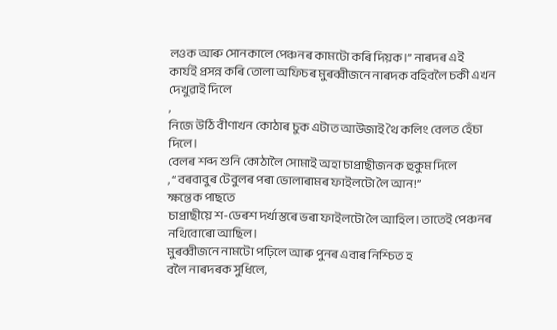লওক আৰু সোনকালে পেঞ্চনৰ কামটো কৰি দিয়ক।” নাৰদৰ এই
কাৰ্যই প্ৰসন্ন কৰি তোলা অফিচৰ মুৰব্বীজনে নাৰদক বহিবলৈ চকী এখন দেখুৱাই দিলে
,
নিজে উঠি বীণাখন কোঠাৰ চুক এটাত আউজাই থৈ কলিং বেলত হেঁচা দিলে।
বেলৰ শব্দ শুনি কোঠালৈ সোমাই অহা চাপ্ৰাছীজনক হুকুম দিলে
, “বৰবাবুৰ টেবুলৰ পৰা ভোলাৰামৰ ফাইলটো লৈ আন!”
ক্ষন্তেক পাছতে
চাপ্ৰাছীয়ে শ-ডেৰশ দৰ্খাস্তৰে ভৰা ফাইলটো লৈ আহিল। তাতেই পেঞ্চনৰ নথিবোৰো আছিল।
মুৰব্বীজনে নামটো পঢ়িলে আৰু পুনৰ এবাৰ নিশ্চিত হ
বলৈ নাৰদৰক সুধিলে,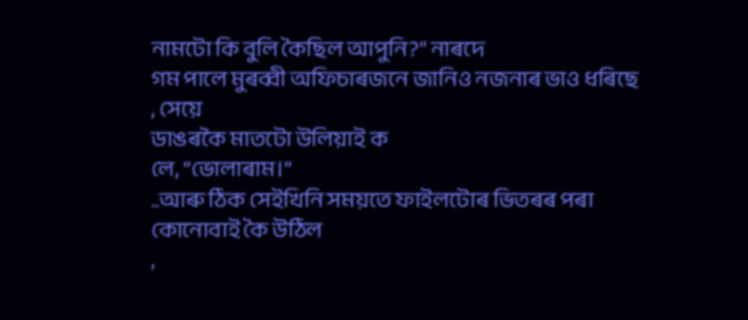নামটো কি বুলি কৈছিল আপুনি?” নাৰদে
গম পালে মুৰব্বী অফিচাৰজনে জানিও নজনাৰ ভাও ধৰিছে
, সেয়ে
ডাঙৰকৈ মাতটো উলিয়াই ক
লে, “ভোলাৰাম।”
..আৰু ঠিক সেইখিনি সময়তে ফাইলটোৰ ভিতৰৰ পৰা কোনোবাই কৈ উঠিল
,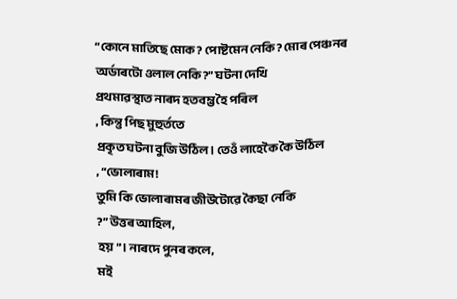“কোনে মাতিছে মোক? পোষ্টমেন নেকি? মোৰ পেঞ্চনৰ অৰ্ডাৰটো ওলাল নেকি?” ঘটনা দেখি
প্ৰথমাৱস্থাত নাৰদ হতবম্ভ হৈ পৰিল
, কিন্তু পিছ মুহুৰ্ততে
প্ৰকৃত ঘটনা বুজি উঠিল। তেওঁ লাহেকৈ কৈ উঠিল
, “ভোলাৰাম!
তুমি কি ভোলাৰামৰ জীউটোৱে কৈছা নেকি
?” উত্তৰ আহিল,
হয়”। নাৰদে পুনৰ কলে,
মই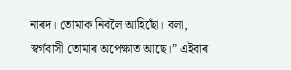নাৰদ। তোমাক নিবলৈ আহিছোঁ। বলা,
স্বৰ্গবাসী তোমাৰ অপেক্ষাত আছে।” এইবাৰ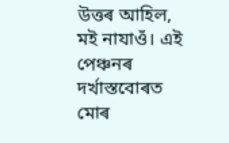উত্তৰ আহিল,
মই নাযাওঁ। এই পেঞ্চনৰ দৰ্খাস্তবোৰত মোৰ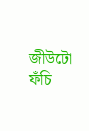জীউটো ফঁচি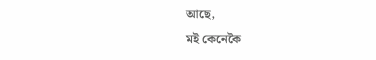আছে,
মই কেনেকৈ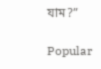যাম?”

Popular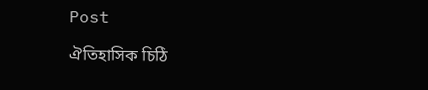Post

ঐতিহাসিক চিঠি